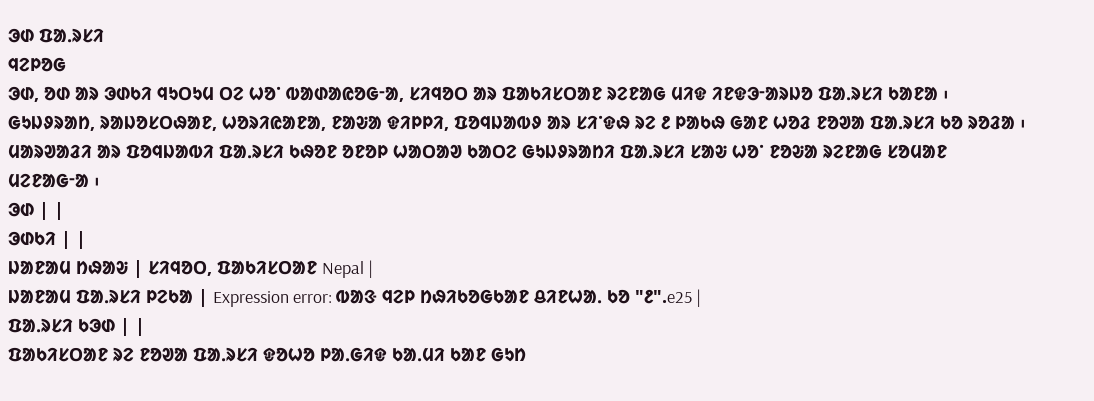ᱳᱰ ᱯᱟᱹᱨᱥᱤ
ᱧᱮᱞᱚᱜ
ᱳᱰ, ᱚᱰ ᱟᱨ ᱳᱰᱠᱤ ᱧᱩᱛᱩᱢ ᱛᱮ ᱦᱚᱸ ᱵᱟᱰᱟᱭᱚᱜᱼᱟ, ᱥᱤᱧᱚᱛ ᱟᱨ ᱯᱟᱠᱤᱥᱛᱟᱱ ᱨᱮᱱᱟᱜ ᱢᱤᱫ ᱤᱱᱫᱳᱼᱟᱨᱡᱚ ᱯᱟᱹᱨᱥᱤ ᱠᱟᱱᱟ ᱾ ᱜᱩᱡᱽᱨᱟᱴ, ᱨᱟᱡᱚᱥᱛᱷᱟᱱ, ᱦᱚᱨᱤᱭᱟᱱᱟ, ᱱᱟᱶᱟ ᱫᱤᱞᱞᱤ, ᱯᱚᱧᱡᱟᱵᱽ ᱟᱨ ᱥᱤᱸᱫᱷ ᱨᱮ ᱒ ᱞᱟᱠᱷ ᱜᱟᱱ ᱦᱚᱲ ᱱᱚᱣᱟ ᱯᱟᱹᱨᱥᱤ ᱠᱚ ᱨᱚᱲᱟ ᱾ ᱢᱟᱨᱣᱟᱲᱤ ᱟᱨ ᱯᱚᱧᱡᱟᱵᱤ ᱯᱟᱹᱨᱥᱤ ᱠᱷᱚᱱ ᱚᱱᱚᱞ ᱦᱟᱛᱟᱣ ᱠᱟᱛᱮ ᱜᱩᱡᱽᱨᱟᱴᱤ ᱯᱟᱹᱨᱥᱤ ᱥᱟᱶ ᱦᱚᱸ ᱱᱚᱶᱟ ᱨᱮᱱᱟᱜ ᱥᱚᱢᱟᱱ ᱢᱮᱱᱟᱜᱼᱟ ᱾
ᱳᱰ | |
ᱳᱰᱠᱤ | |
ᱡᱟᱱᱟᱢ ᱴᱷᱟᱶ | ᱥᱤᱧᱚᱛ, ᱯᱟᱠᱤᱥᱛᱟᱱ Nepal |
ᱡᱟᱱᱟᱢ ᱯᱟᱹᱨᱥᱤ ᱞᱮᱠᱟ | Expression error: ᱵᱟᱝ ᱧᱮᱞ ᱴᱷᱤᱠᱚᱜᱠᱟᱱ ᱪᱤᱱᱦᱟᱹ ᱠᱚ "᱒".e25 |
ᱯᱟᱹᱨᱥᱤ ᱠᱳᱰ | |
ᱯᱟᱠᱤᱥᱛᱟᱱ ᱨᱮ ᱱᱚᱣᱟ ᱯᱟᱹᱨᱥᱤ ᱫᱚᱦᱚ ᱞᱟᱹᱜᱤᱫ ᱠᱟᱹᱢᱤ ᱠᱟᱱ ᱜᱩᱴ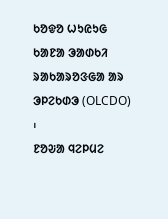ᱠᱚᱫᱚ ᱦᱩᱭᱩᱜ ᱠᱟᱱᱟ ᱳᱟᱰᱠᱤ ᱨᱟᱠᱟᱨᱚᱝᱜᱟ ᱟᱨ ᱳᱞᱮᱠᱰᱳ (OLCDO) ᱾
ᱱᱚᱶᱟ ᱧᱮᱞᱢᱮ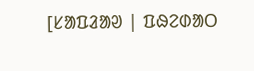[ᱥᱟᱯᱲᱟᱣ | ᱯᱷᱮᱰᱟᱛ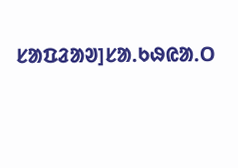ᱥᱟᱯᱲᱟᱣ]ᱥᱟᱹᱠᱷᱭᱟᱹᱛ